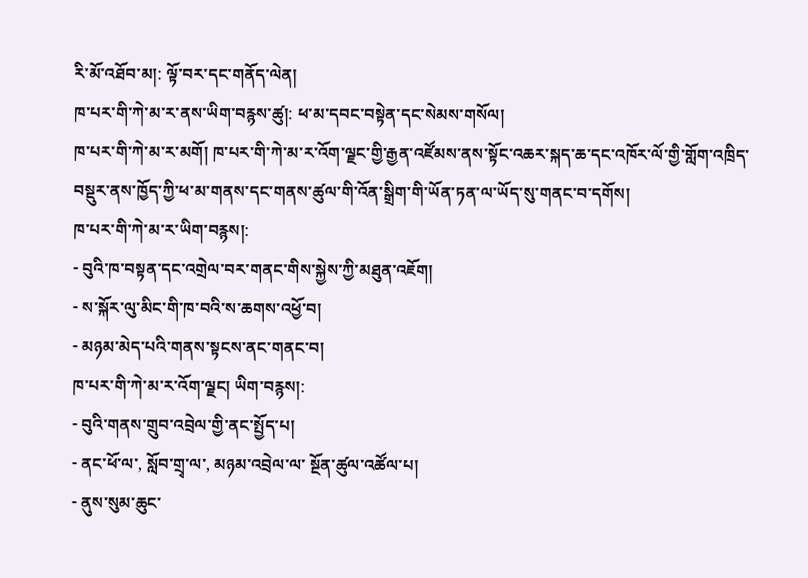རི་མོ་འཐོབ་མ།: ལྟོ་བར་དང་གནོད་ལེན།
ཁ་པར་གི་ཀེ་མ་ར་ནས་ཡིག་བརྙས་ཚུ།: ཕ་མ་དབང་བསྟེན་དང་སེམས་གསོལ།
ཁ་པར་གི་ཀེ་མ་ར་མགོ། ཁ་པར་གི་ཀེ་མ་ར་འོག་ལྗང་གྱི་རྒྱན་འཛོམས་ནས་སྟོང་འཆར་སྐད་ཆ་དང་འཁོར་ལོ་གྱི་གློག་འཁྲིད་བསྡུར་ནས་ཁྱོད་ཀྱི་ཕ་མ་གནས་དང་གནས་ཚུལ་གི་འོན་སྒྲིག་གི་ཡོན་ཏན་ལ་ཡོད་སུ་གནང་བ་དགོས།
ཁ་པར་གི་ཀེ་མ་ར་ཡིག་བརྙས།:
- བུའི་ཁ་བསྟན་དང་འགྲེལ་བར་གནང་གིས་སྐྱེས་ཀྱི་མཐུན་འཇོག།
- ས་སྐོར་ལུ་མིང་གི་ཁ་བའི་ས་ཆགས་འཕྱོ་བ།
- མཉམ་མེད་པའི་གནས་སྟངས་ནང་གནང་བ།
ཁ་པར་གི་ཀེ་མ་ར་འོག་ལྗང། ཡིག་བརྙས།:
- བུའི་གནས་གྲུབ་འབྲེལ་གྱི་ནང་སྤྱོད་པ།
- ནང་ཕོ་ལ་, སློབ་གྲྭ་ལ་, མཉམ་འབྲེལ་ལ་ སྔོན་ཚུལ་འཚོལ་པ།
- ནུས་སུམ་ཆུང་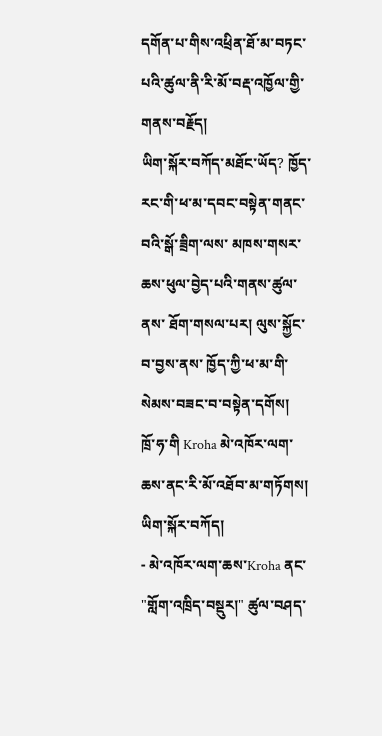དགོན་པ་གིས་འཕྲིན་ཐོ་མ་བཏང་པའི་ཚུལ་ནི་རི་མོ་བརྡ་འཁྱོལ་གྱི་གནས་བརྗོད།
ཡིག་སྐོར་བཀོད་མཐོང་ཡོད? ཁྱོད་རང་གི་ཕ་མ་དབང་བསྟེན་གནང་བའི་སྒོ་ཟྲིག་ལས་ མཁས་གསར་ཆས་ཕུལ་བྱེད་པའི་གནས་ཚུལ་ནས་ ཐོག་གསལ་པར། ལུས་སྐྱོང་བ་བྱས་ནས་ ཁྱོད་ཀྱི་ཕ་མ་གི་སེམས་བཟང་བ་བསྟེན་དགོས།
ཁྲོ་ཧ་གི Kroha མེ་འཁོར་ལག་ཆས་ནང་རི་མོ་འཐོབ་མ་གཏོགས།
ཡིག་སྐོར་བཀོད།
- མེ་འཁོར་ལག་ཆས་Kroha ནང་ "གློག་འཁྲིད་བསྡུར།" ཚུལ་བཤད་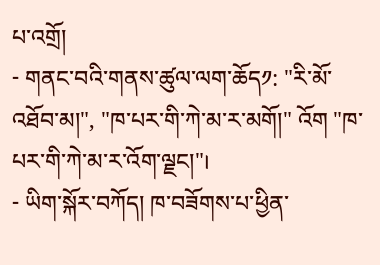པ་འགྲོ།
- གནང་བའི་གནས་ཚུལ་ལག་ཆོད༡: "རི་མོ་འཐོབ་མ།", "ཁ་པར་གི་ཀེ་མ་ར་མགོ།" འོག "ཁ་པར་གི་ཀེ་མ་ར་འོག་ལྗང།"।
- ཡིག་སྐོར་བཀོད། ཁ་བཟོགས་པ་ཕྱིན་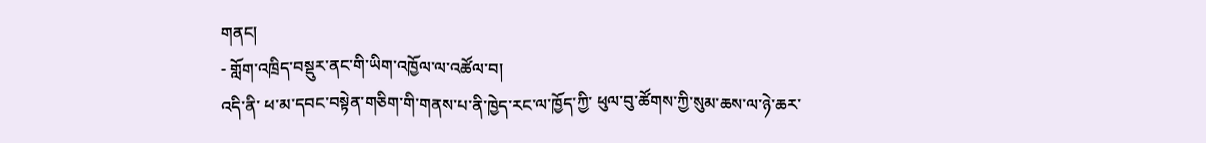གནང།
- གློག་འཁྲིད་བསྡུར་ནང་གི་ཡིག་འཁྱོལ་ལ་འཚོལ་བ།
འདི་ནི་ ཕ་མ་དབང་བསྟེན་གཅིག་གི་གནས་པ་ནི་ཁྱེད་རང་ལ་ཁྱོད་ཀྱི་ ཕུལ་བུ་ཚོགས་ཀྱི་སུམ་ཆས་ལ་ཉེ་ཆར་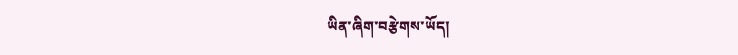ཡིན་ཞིག་བརྩེགས་ཡོད།